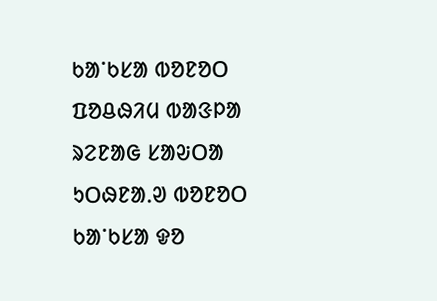ᱠᱟᱸᱠᱥᱟ ᱵᱚᱱᱚᱛ
ᱯᱚᱪᱷᱤᱢ ᱵᱟᱝᱞᱟ ᱨᱮᱱᱟᱜ ᱥᱟᱶᱛᱟ ᱩᱛᱷᱱᱟᱹᱣ ᱵᱚᱱᱚᱛ
ᱠᱟᱸᱠᱥᱟ ᱫᱚ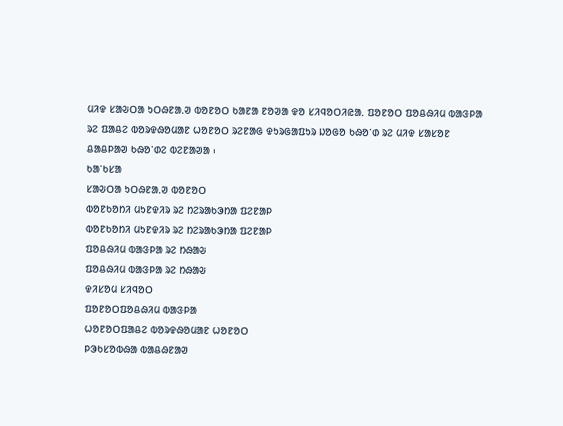ᱢᱤᱫ ᱥᱟᱶᱛᱟ ᱩᱛᱷᱱᱟᱹᱣ ᱵᱚᱱᱚᱛ ᱠᱟᱱᱟ ᱱᱚᱣᱟ ᱫᱚ ᱥᱤᱧᱚᱛᱤᱭᱟᱹ ᱯᱚᱱᱚᱛ ᱯᱚᱪᱷᱤᱢ ᱵᱟᱝᱞᱟ ᱨᱮ ᱯᱟᱪᱮ ᱵᱚᱨᱫᱷᱚᱢᱟᱱ ᱦᱚᱱᱚᱛ ᱨᱮᱱᱟᱜ ᱫᱩᱨᱜᱟᱯᱩᱨ ᱡᱚᱜᱚ ᱠᱷᱚᱸᱰ ᱨᱮ ᱢᱤᱫ ᱥᱟᱥᱚᱱ ᱪᱟᱪᱞᱟᱣ ᱠᱷᱚᱸᱰᱮ ᱵᱮᱱᱟᱣᱟ ᱾
ᱠᱟᱸᱠᱥᱟ
ᱥᱟᱶᱛᱟ ᱩᱛᱷᱱᱟᱹᱣ ᱵᱚᱱᱚᱛ
ᱵᱚᱱᱠᱚᱴᱤ ᱢᱩᱱᱫᱤᱨ ᱨᱮ ᱴᱮᱨᱟᱠᱳᱴᱟ ᱯᱮᱱᱟᱞ
ᱵᱚᱱᱠᱚᱴᱤ ᱢᱩᱱᱫᱤᱨ ᱨᱮ ᱴᱮᱨᱟᱠᱳᱴᱟ ᱯᱮᱱᱟᱞ
ᱯᱚᱪᱷᱤᱢ ᱵᱟᱝᱞᱟ ᱨᱮ ᱴᱷᱟᱶ
ᱯᱚᱪᱷᱤᱢ ᱵᱟᱝᱞᱟ ᱨᱮ ᱴᱷᱟᱶ
ᱫᱤᱥᱚᱢ ᱥᱤᱧᱚᱛ
ᱯᱚᱱᱚᱛᱯᱚᱪᱷᱤᱢ ᱵᱟᱝᱞᱟ
ᱦᱚᱱᱚᱛᱯᱟᱪᱮ ᱵᱚᱨᱫᱷᱚᱢᱟᱱ ᱦᱚᱱᱚᱛ
ᱞᱳᱠᱥᱚᱵᱷᱟ ᱵᱟᱪᱷᱱᱟᱣ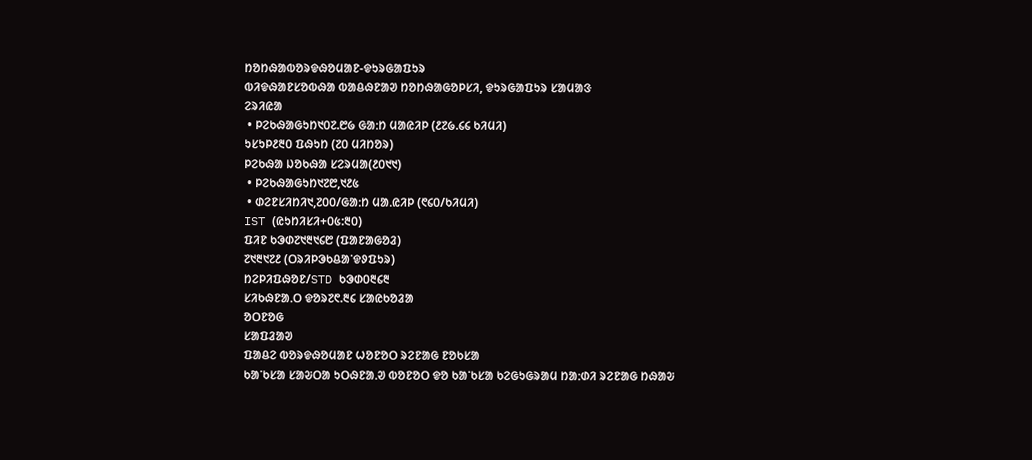ᱴᱚᱴᱷᱟᱵᱚᱨᱫᱷᱚᱢᱟᱱ-ᱫᱩᱨᱜᱟᱯᱩᱨ
ᱵᱤᱫᱷᱟᱱᱥᱚᱵᱷᱟ ᱵᱟᱪᱷᱱᱟᱣ ᱴᱚᱴᱷᱟᱜᱚᱞᱥᱤ, ᱫᱩᱨᱜᱟᱯᱩᱨ ᱥᱟᱢᱟᱝ
ᱮᱨᱤᱭᱟ
 • ᱞᱮᱠᱷᱟᱜᱩᱴ᱑᱐᱗.᱘᱙ ᱜᱟᱺᱴ ᱢᱟᱭᱤᱞ (᱒᱗᱙.᱔᱔ ᱠᱤᱢᱤ)
ᱩᱥᱩᱞ᱒᱓᱐ ᱯᱷᱩᱴ (᱗᱐ ᱢᱤᱴᱚᱨ)
ᱞᱮᱠᱷᱟ ᱡᱚᱠᱷᱟ ᱥᱮᱨᱢᱟ(᱒᱐᱑᱑)
 • ᱞᱮᱠᱷᱟᱜᱩᱴ᱑᱗᱘,᱑᱒᱕
 • ᱰᱮᱱᱥᱤᱴᱤ᱑,᱗᱐᱐/ᱜᱟᱺᱴ ᱢᱟᱹᱭᱤᱞ (᱖᱔᱐/ᱠᱤᱢᱤ)
IST (ᱭᱩᱴᱤᱥᱤ+᱐᱕:᱓᱐)
ᱯᱤᱱ ᱠᱳᱰ᱗᱑᱓᱑᱔᱘ (ᱯᱟᱱᱟᱜᱚᱲ)
᱗᱑᱓᱑᱗᱒ (ᱛᱨᱤᱞᱳᱠᱪᱟᱸᱫᱽᱯᱩᱨ)
ᱴᱮᱞᱤᱯᱷᱚᱱ/STD ᱠᱳᱰ᱐᱓᱔᱓
ᱥᱤᱠᱷᱱᱟᱹᱛ ᱫᱚᱨ᱗᱖.᱓᱔ ᱥᱟᱭᱠᱚᱲᱟ
ᱚᱛᱱᱚᱜ
ᱥᱟᱯᱲᱟᱣ
ᱯᱟᱪᱮ ᱵᱚᱨᱫᱷᱚᱢᱟᱱ ᱦᱚᱱᱚᱛ ᱨᱮᱱᱟᱜ ᱱᱚᱠᱥᱟ
ᱠᱟᱸᱠᱥᱟ ᱥᱟᱶᱛᱟ ᱩᱛᱷᱱᱟᱹᱣ ᱵᱚᱱᱚᱛ ᱫᱚ ᱠᱟᱸᱠᱥᱟ ᱠᱮᱜᱩᱜᱨᱟᱢ ᱴᱟᱺᱰᱤ ᱨᱮᱱᱟᱜ ᱴᱷᱟᱶ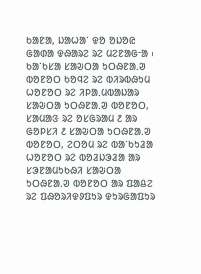ᱠᱟᱱᱟ, ᱡᱟᱦᱟᱸ ᱫᱚ ᱚᱡᱚᱭ ᱜᱟᱰᱟ ᱫᱷᱟᱨᱮ ᱨᱮ ᱢᱮᱱᱟᱜᱼᱟ ᱾
ᱠᱟᱸᱠᱥᱟ ᱥᱟᱶᱛᱟ ᱩᱛᱷᱱᱟᱹᱣ ᱵᱚᱱᱚᱛ ᱠᱚᱧᱮ ᱨᱮ ᱵᱤᱨᱵᱷᱩᱢ ᱦᱚᱱᱚᱛ ᱨᱮ ᱤᱞᱟᱹᱢᱵᱟᱡᱟᱨ ᱥᱟᱶᱛᱟ ᱩᱛᱷᱱᱟᱹᱣ ᱵᱚᱱᱚᱛ, ᱥᱟᱢᱟᱝ ᱨᱮ ᱚᱥᱜᱨᱟᱢ ᱒ ᱟᱨ ᱜᱚᱞᱥᱤ ᱒ ᱥᱟᱶᱛᱟ ᱩᱛᱷᱱᱟᱹᱣ ᱵᱚᱱᱚᱛ, ᱮᱛᱚᱢ ᱨᱮ ᱵᱟᱸᱠᱩᱲᱟ ᱦᱚᱱᱚᱛ ᱨᱮ ᱵᱚᱲᱡᱳᱲᱟ ᱟᱨ ᱥᱳᱱᱟᱢᱩᱠᱷᱤ ᱥᱟᱶᱛᱟ ᱩᱛᱷᱱᱟᱹᱣ ᱵᱚᱱᱚᱛ ᱟᱨ ᱯᱟᱪᱮ ᱨᱮ ᱯᱷᱚᱨᱤᱫᱽᱯᱩᱨ ᱫᱩᱨᱜᱟᱯᱩᱨ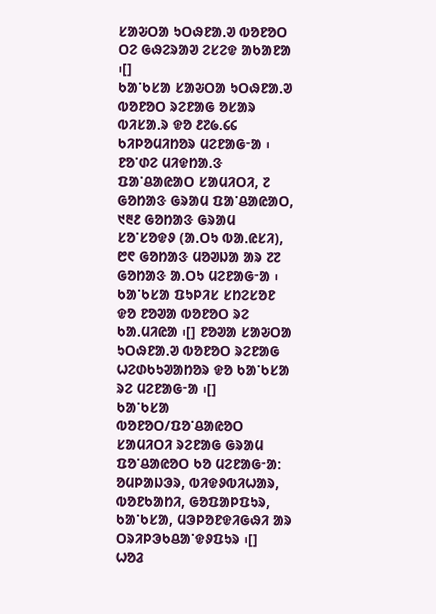ᱥᱟᱶᱛᱟ ᱩᱛᱷᱱᱟᱹᱣ ᱵᱚᱱᱚᱛ ᱛᱮ ᱜᱷᱮᱨᱟᱣ ᱮᱥᱮᱫ ᱟᱠᱟᱱᱟ ᱾[]
ᱠᱟᱸᱠᱥᱟ ᱥᱟᱶᱛᱟ ᱩᱛᱷᱱᱟᱹᱣ ᱵᱚᱱᱚᱛ ᱨᱮᱱᱟᱜ ᱚᱥᱟᱨ ᱵᱤᱥᱟᱹᱨ ᱫᱚ ᱒᱗᱙.᱔᱔ ᱠᱤᱞᱚᱢᱤᱴᱚᱨ ᱢᱮᱱᱟᱜᱼᱟ ᱾ ᱱᱚᱸᱰᱮ ᱢᱤᱫᱴᱟᱹᱝ ᱯᱟᱸᱪᱟᱭᱟᱛ ᱥᱟᱢᱤᱛᱤ, ᱗ ᱜᱚᱴᱟᱝ ᱜᱨᱟᱢ ᱯᱟᱸᱪᱟᱭᱟᱛ, ᱑᱓᱒ ᱜᱚᱴᱟᱝ ᱜᱨᱟᱢ ᱥᱚᱸᱥᱚᱫᱽ (ᱟᱹᱛᱩ ᱵᱟᱹᱭᱥᱤ), ᱘᱖ ᱜᱚᱴᱟᱝ ᱢᱚᱣᱡᱟ ᱟᱨ ᱗᱗ ᱜᱚᱴᱟᱝ ᱟᱹᱛᱩ ᱢᱮᱱᱟᱜᱼᱟ ᱾ ᱠᱟᱸᱠᱥᱟ ᱯᱩᱞᱤᱥ ᱥᱴᱮᱥᱚᱱ ᱫᱚ ᱱᱚᱣᱟ ᱵᱚᱱᱚᱛ ᱨᱮ ᱠᱟᱹᱢᱤᱭᱟ ᱾[] ᱱᱚᱣᱟ ᱥᱟᱶᱛᱟ ᱩᱛᱷᱱᱟᱹᱣ ᱵᱚᱱᱚᱛ ᱨᱮᱱᱟᱜ ᱦᱮᱰᱠᱩᱣᱟᱴᱚᱨ ᱫᱚ ᱠᱟᱸᱠᱥᱟ ᱨᱮ ᱢᱮᱱᱟᱜᱼᱟ ᱾[]
ᱠᱟᱸᱠᱥᱟ ᱵᱚᱱᱚᱛ/ᱯᱚᱸᱪᱟᱭᱚᱛ ᱥᱟᱢᱤᱛᱤ ᱨᱮᱱᱟᱜ ᱜᱨᱟᱢ ᱯᱚᱸᱪᱟᱭᱚᱛ ᱠᱚ ᱢᱮᱱᱟᱜᱼᱟ: ᱚᱢᱞᱟᱡᱳᱨ, ᱵᱤᱫᱽᱵᱤᱦᱟᱨ, ᱵᱚᱱᱠᱟᱴᱤ, ᱜᱚᱯᱟᱞᱯᱩᱨ, ᱠᱟᱸᱠᱥᱟ, ᱢᱳᱞᱚᱱᱫᱤᱜᱷᱤ ᱟᱨ ᱛᱨᱤᱞᱳᱠᱪᱟᱸᱫᱽᱯᱩᱨ ᱾[]
ᱦᱚᱲ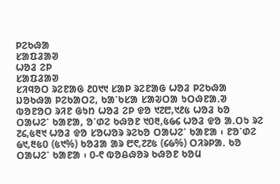ᱞᱮᱠᱷᱟ
ᱥᱟᱯᱲᱟᱣ
ᱦᱚᱲ ᱮᱞ
ᱥᱟᱯᱲᱟᱣ
ᱥᱤᱧᱚᱛ ᱨᱮᱱᱟᱜ ᱒᱐᱑᱑ ᱥᱟᱞ ᱨᱮᱱᱟᱜ ᱦᱚᱲ ᱞᱮᱠᱷᱟ ᱡᱚᱠᱷᱟ ᱞᱮᱠᱟᱛᱮ, ᱠᱟᱸᱠᱥᱟ ᱥᱟᱶᱛᱟ ᱩᱛᱷᱱᱟᱹᱣ ᱵᱚᱱᱚᱛ ᱨᱤᱱ ᱜᱩᱴ ᱦᱚᱲ ᱮᱞ ᱫᱚ ᱑᱗᱘,᱑᱒᱕ ᱦᱚᱲ ᱠᱚ ᱛᱟᱦᱮᱸ ᱠᱟᱱᱟ, ᱚᱸᱰᱮ ᱠᱷᱚᱱ ᱑᱐᱓,᱕᱙᱔ ᱦᱚᱲ ᱫᱚ ᱟᱹᱛᱩ ᱨᱮ ᱗᱔,᱕᱓᱑ ᱦᱚᱲ ᱫᱚ ᱥᱚᱦᱚᱨ ᱨᱮᱠᱚ ᱛᱟᱦᱮᱸ ᱠᱟᱱᱟ ᱾ ᱱᱚᱸᱰᱮ ᱙᱑,᱓᱕᱐ (᱕᱑%) ᱠᱚᱲᱟ ᱟᱨ ᱘᱖,᱗᱗᱕ (᱔᱙%) ᱛᱤᱨᱞᱟᱹ ᱠᱚ ᱛᱟᱦᱮᱸ ᱠᱟᱱᱟ ᱾ ᱐-᱖ ᱵᱚᱪᱷᱚᱨ ᱠᱷᱚᱱ ᱠᱚᱢ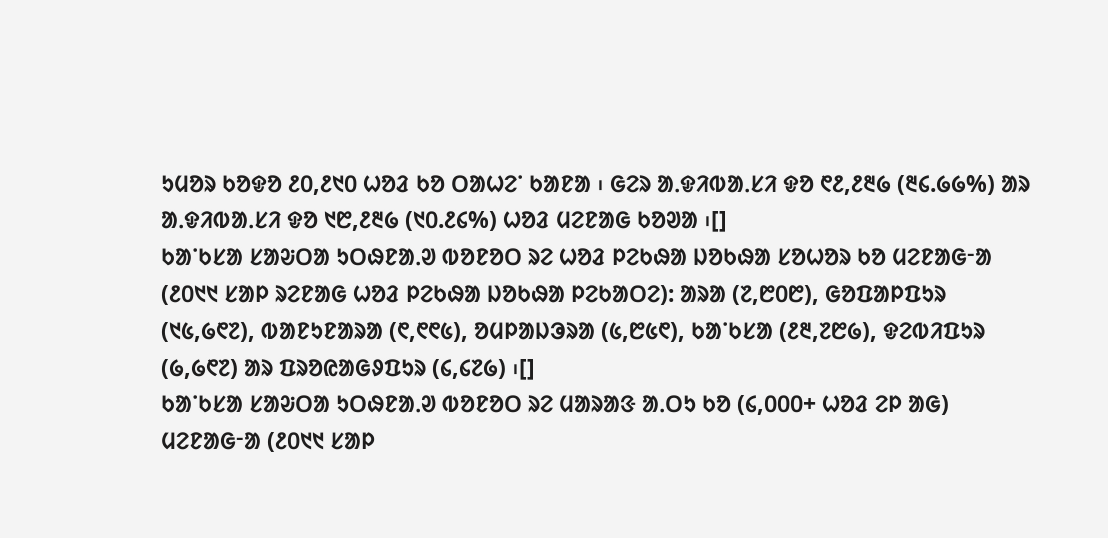ᱩᱢᱚᱨ ᱠᱚᱫᱚ ᱒᱐,᱒᱑᱐ ᱦᱚᱲ ᱠᱚ ᱛᱟᱦᱮᱸ ᱠᱟᱱᱟ ᱾ ᱜᱮᱨ ᱟᱹᱫᱤᱵᱟᱹᱥᱤ ᱫᱚ ᱖᱒,᱒᱓᱙ (᱓᱔.᱙᱙%) ᱟᱨ ᱟᱹᱫᱤᱵᱟᱹᱥᱤ ᱫᱚ ᱑᱘,᱒᱓᱙ (᱑᱐.᱒᱔%) ᱦᱚᱲ ᱢᱮᱱᱟᱜ ᱠᱚᱣᱟ ᱾[]
ᱠᱟᱸᱠᱥᱟ ᱥᱟᱶᱛᱟ ᱩᱛᱷᱱᱟᱹᱣ ᱵᱚᱱᱚᱛ ᱨᱮ ᱦᱚᱲ ᱞᱮᱠᱷᱟ ᱡᱚᱠᱷᱟ ᱥᱚᱦᱚᱨ ᱠᱚ ᱢᱮᱱᱟᱜᱼᱟ (᱒᱐᱑᱑ ᱥᱟᱞ ᱨᱮᱱᱟᱜ ᱦᱚᱲ ᱞᱮᱠᱷᱟ ᱡᱚᱠᱷᱟ ᱞᱮᱠᱟᱛᱮ): ᱟᱨᱟ (᱗,᱘᱐᱘), ᱜᱚᱯᱟᱞᱯᱩᱨ (᱑᱕,᱙᱖᱗), ᱵᱟᱱᱩᱱᱟᱨᱟ (᱖,᱖᱖᱕), ᱚᱢᱞᱟᱡᱳᱨᱟ (᱕,᱘᱕᱖), ᱠᱟᱸᱠᱥᱟ (᱒᱓,᱗᱘᱙), ᱫᱮᱵᱤᱯᱩᱨ (᱙,᱙᱖᱗) ᱟᱨ ᱯᱨᱚᱭᱟᱜᱽᱯᱩᱨ (᱔,᱔᱗᱙) ᱾[]
ᱠᱟᱸᱠᱥᱟ ᱥᱟᱶᱛᱟ ᱩᱛᱷᱱᱟᱹᱣ ᱵᱚᱱᱚᱛ ᱨᱮ ᱢᱟᱨᱟᱝ ᱟᱹᱛᱩ ᱠᱚ (᱔,᱐᱐᱐+ ᱦᱚᱲ ᱮᱞ ᱟᱜ) ᱢᱮᱱᱟᱜᱼᱟ (᱒᱐᱑᱑ ᱥᱟᱞ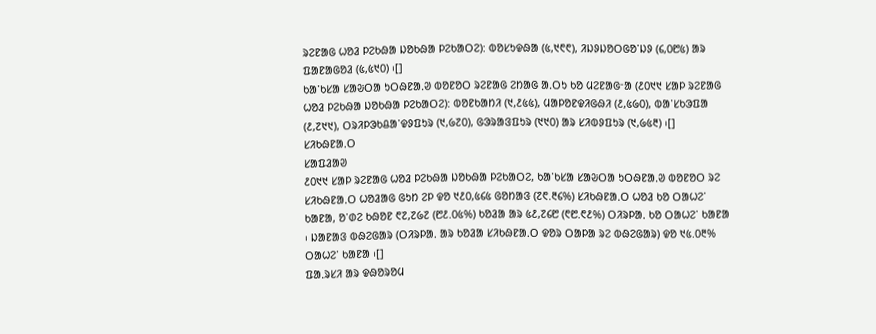ᱨᱮᱱᱟᱜ ᱦᱚᱲ ᱞᱮᱠᱷᱟ ᱡᱚᱠᱷᱟ ᱞᱮᱠᱟᱛᱮ): ᱵᱚᱥᱩᱫᱷᱟ (᱕,᱑᱖᱖), ᱤᱡᱽᱡᱚᱛᱜᱚᱸᱡᱽ (᱔,᱐᱘᱕) ᱟᱨ ᱯᱟᱱᱟᱜᱚᱲ (᱕,᱕᱑᱐) ᱾[]
ᱠᱟᱸᱠᱥᱟ ᱥᱟᱶᱛᱟ ᱩᱛᱷᱱᱟᱹᱣ ᱵᱚᱱᱚᱛ ᱨᱮᱱᱟᱜ ᱮᱴᱟᱜ ᱟᱹᱛᱩ ᱠᱚ ᱢᱮᱱᱟᱜᱼᱟ (᱒᱐᱑᱑ ᱥᱟᱞ ᱨᱮᱱᱟᱜ ᱦᱚᱲ ᱞᱮᱠᱷᱟ ᱡᱚᱠᱷᱟ ᱞᱮᱠᱟᱛᱮ): ᱵᱚᱱᱠᱟᱴᱤ (᱑,᱒᱕᱕), ᱢᱟᱞᱚᱱᱫᱤᱜᱷᱤ (᱒,᱕᱙᱐), ᱵᱟᱸᱥᱠᱳᱯᱟ (᱒,᱗᱑᱑), ᱛᱨᱤᱞᱳᱠᱪᱟᱸᱫᱽᱯᱩᱨ (᱑,᱙᱗᱐), ᱜᱳᱨᱟᱝᱯᱩᱨ (᱑᱑᱐) ᱟᱨ ᱥᱤᱵᱽᱯᱩᱨ (᱑,᱙᱕᱓) ᱾[]
ᱥᱤᱠᱷᱱᱟᱹᱛ
ᱥᱟᱯᱲᱟᱣ
᱒᱐᱑᱑ ᱥᱟᱞ ᱨᱮᱱᱟᱜ ᱦᱚᱲ ᱞᱮᱠᱷᱟ ᱡᱚᱠᱷᱟ ᱞᱮᱠᱟᱛᱮ, ᱠᱟᱸᱠᱥᱟ ᱥᱟᱶᱛᱟ ᱩᱛᱷᱱᱟᱹᱣ ᱵᱚᱱᱚᱛ ᱨᱮ ᱥᱤᱠᱷᱱᱟᱹᱛ ᱦᱚᱲᱟᱜ ᱜᱩᱴ ᱮᱞ ᱫᱚ ᱑᱒᱐,᱕᱔᱕ ᱜᱚᱴᱟᱝ (᱗᱖.᱓᱔%) ᱥᱤᱠᱷᱱᱟᱹᱛ ᱦᱚᱲ ᱠᱚ ᱛᱟᱦᱮᱸ ᱠᱟᱱᱟ, ᱚᱸᱰᱮ ᱠᱷᱚᱱ ᱖᱗,᱗᱙᱗ (᱘᱒.᱐᱕%) ᱠᱚᱲᱟ ᱟᱨ ᱕᱒,᱗᱔᱘ (᱖᱘.᱖᱒%) ᱛᱤᱨᱞᱟᱹ ᱠᱚ ᱛᱟᱦᱮᱸ ᱠᱟᱱᱟ ᱾ ᱡᱟᱱᱟᱝ ᱵᱷᱮᱜᱟᱨ (ᱛᱤᱨᱞᱟᱹ ᱟᱨ ᱠᱚᱲᱟ ᱥᱤᱠᱷᱱᱟᱹᱛ ᱫᱚᱨ ᱛᱟᱞᱟ ᱨᱮ ᱵᱷᱮᱜᱟᱨ) ᱫᱚ ᱑᱕.᱐᱓% ᱛᱟᱦᱮᱸ ᱠᱟᱱᱟ ᱾[]
ᱯᱟᱹᱨᱥᱤ ᱟᱨ ᱫᱷᱚᱨᱚᱢ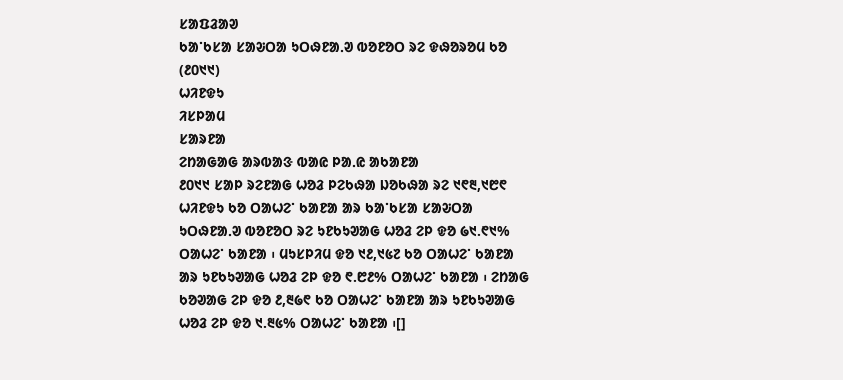ᱥᱟᱯᱲᱟᱣ
ᱠᱟᱸᱠᱥᱟ ᱥᱟᱶᱛᱟ ᱩᱛᱷᱱᱟᱹᱣ ᱵᱚᱱᱚᱛ ᱨᱮ ᱫᱷᱚᱨᱚᱢ ᱠᱚ (᱒᱐᱑᱑)
ᱦᱤᱱᱫᱩ
ᱤᱥᱞᱟᱢ
ᱥᱟᱨᱱᱟ
ᱮᱴᱟᱜᱟᱜ ᱟᱨᱵᱟᱝ ᱵᱟᱭ ᱞᱟᱹᱭ ᱟᱠᱟᱱᱟ
᱒᱐᱑᱑ ᱥᱟᱞ ᱨᱮᱱᱟᱜ ᱦᱚᱲ ᱞᱮᱠᱷᱟ ᱡᱚᱠᱷᱟ ᱨᱮ ᱑᱖᱓,᱑᱘᱖ ᱦᱤᱱᱫᱩ ᱠᱚ ᱛᱟᱦᱮᱸ ᱠᱟᱱᱟ ᱟᱨ ᱠᱟᱸᱠᱥᱟ ᱥᱟᱶᱛᱟ ᱩᱛᱷᱱᱟᱹᱣ ᱵᱚᱱᱚᱛ ᱨᱮ ᱩᱱᱠᱩᱣᱟᱜ ᱦᱚᱲ ᱮᱞ ᱫᱚ ᱙᱑.᱖᱑% ᱛᱟᱦᱮᱸ ᱠᱟᱱᱟ ᱾ ᱢᱩᱥᱞᱤᱢ ᱫᱚ ᱑᱒,᱑᱕᱗ ᱠᱚ ᱛᱟᱦᱮᱸ ᱠᱟᱱᱟ ᱟᱨ ᱩᱱᱠᱩᱣᱟᱜ ᱦᱚᱲ ᱮᱞ ᱫᱚ ᱖.᱘᱒% ᱛᱟᱦᱮᱸ ᱠᱟᱱᱟ ᱾ ᱮᱴᱟᱜ ᱠᱚᱣᱟᱜ ᱮᱞ ᱫᱚ ᱒,᱓᱙᱖ ᱠᱚ ᱛᱟᱦᱮᱸ ᱠᱟᱱᱟ ᱟᱨ ᱩᱱᱠᱩᱣᱟᱜ ᱦᱚᱲ ᱮᱞ ᱫᱚ ᱑.᱓᱕% ᱛᱟᱦᱮᱸ ᱠᱟᱱᱟ ᱾[]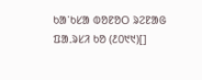ᱠᱟᱸᱠᱥᱟ ᱵᱚᱱᱚᱛ ᱨᱮᱱᱟᱜ ᱯᱟᱹᱨᱥᱤ ᱠᱚ (᱒᱐᱑᱑)[]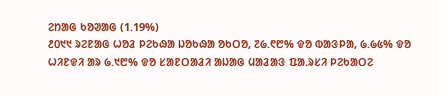ᱮᱴᱟᱜ ᱠᱚᱣᱟᱜ (1.19%)
᱒᱐᱑᱑ ᱨᱮᱱᱟᱜ ᱦᱚᱲ ᱞᱮᱠᱷᱟ ᱡᱚᱠᱷᱟ ᱚᱠᱛᱚ, ᱗᱙.᱖᱘% ᱫᱚ ᱵᱟᱝᱞᱟ, ᱙.᱙᱕% ᱫᱚ ᱦᱤᱱᱫᱤ ᱟᱨ ᱙.᱑᱘% ᱫᱚ ᱥᱟᱱᱛᱟᱲᱤ ᱟᱡᱟᱜ ᱢᱟᱲᱟᱝ ᱯᱟᱹᱨᱥᱤ ᱞᱮᱠᱟᱛᱮ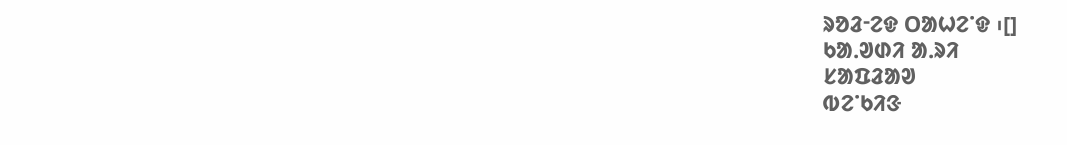ᱨᱚᱲᱼᱮᱫ ᱛᱟᱦᱮᱸᱫ ᱾[]
ᱠᱟᱹᱣᱰᱤ ᱟᱹᱨᱤ
ᱥᱟᱯᱲᱟᱣ
ᱵᱮᱸᱠᱤᱝ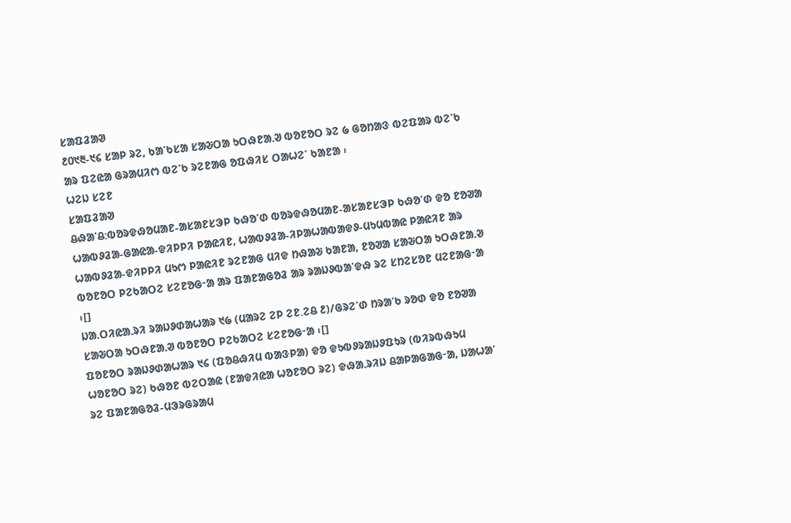ᱥᱟᱯᱲᱟᱣ
᱒᱐᱑᱓-᱑᱔ ᱥᱟᱞ ᱨᱮ, ᱠᱟᱸᱠᱥᱟ ᱥᱟᱶᱛᱟ ᱩᱛᱷᱱᱟᱹᱣ ᱵᱚᱱᱚᱛ ᱨᱮ ᱙ ᱜᱚᱴᱟᱝ ᱵᱮᱯᱟᱨ ᱵᱮᱸᱠ ᱟᱨ ᱯᱮᱭᱟ ᱜᱨᱟᱢᱤᱬ ᱵᱮᱸᱠ ᱨᱮᱱᱟᱜ ᱚᱯᱷᱤᱥ ᱛᱟᱦᱮᱸ ᱠᱟᱱᱟ ᱾
ᱦᱮᱡ ᱥᱮᱱ
ᱥᱟᱯᱲᱟᱣ
ᱪᱷᱟᱸᱪ:ᱵᱚᱨᱫᱷᱚᱢᱟᱱ-ᱟᱥᱟᱱᱥᱳᱞ ᱠᱷᱚᱸᱰ ᱵᱚᱨᱫᱷᱚᱢᱟᱱ-ᱟᱥᱟᱱᱥᱳᱞ ᱠᱷᱚᱸᱰ ᱫᱚ ᱱᱚᱣᱟ ᱦᱟᱵᱽᱲᱟ-ᱜᱟᱭᱟ-ᱫᱤᱞᱞᱤ ᱞᱟᱭᱤᱱ, ᱦᱟᱵᱽᱲᱟ-ᱤᱞᱟᱦᱟᱵᱟᱫᱽ-ᱢᱩᱢᱵᱟᱭ ᱞᱟᱭᱤᱱ ᱟᱨ ᱦᱟᱵᱽᱲᱟ-ᱫᱤᱞᱞᱤ ᱢᱩᱬ ᱞᱟᱭᱤᱱ ᱨᱮᱱᱟᱜ ᱢᱤᱫ ᱴᱷᱟᱶ ᱠᱟᱱᱟ, ᱱᱚᱣᱟ ᱥᱟᱶᱛᱟ ᱩᱛᱷᱱᱟᱹᱣ ᱵᱚᱱᱚᱛ ᱞᱮᱠᱟᱛᱮ ᱥᱮᱱᱚᱜᱼᱟ ᱟᱨ ᱯᱟᱱᱟᱜᱚᱲ ᱟᱨ ᱨᱟᱡᱽᱵᱟᱸᱫᱷ ᱨᱮ ᱥᱴᱮᱥᱚᱱ ᱢᱮᱱᱟᱜᱼᱟ ᱾[]
ᱡᱟᱹᱛᱤᱭᱟᱹᱨᱤ ᱨᱟᱡᱽᱰᱟᱦᱟᱨ ᱑᱙ (ᱢᱟᱨᱮ ᱮᱞ ᱮᱱ.ᱮᱪ ᱒)/ᱜᱨᱮᱸᱰ ᱴᱨᱟᱸᱠ ᱨᱚᱰ ᱫᱚ ᱱᱚᱣᱟ ᱥᱟᱶᱛᱟ ᱩᱛᱷᱱᱟᱹᱣ ᱵᱚᱱᱚᱛ ᱞᱮᱠᱟᱛᱮ ᱥᱮᱱᱚᱜᱼᱟ ᱾[]
ᱯᱚᱱᱚᱛ ᱨᱟᱡᱽᱰᱟᱦᱟᱨ ᱑᱔ (ᱯᱚᱪᱷᱤᱢ ᱵᱟᱝᱞᱟ) ᱫᱚ ᱫᱩᱵᱽᱨᱟᱡᱽᱯᱩᱨ (ᱵᱤᱨᱵᱷᱩᱢ ᱦᱚᱱᱚᱛ ᱨᱮ) ᱠᱷᱚᱱ ᱵᱮᱛᱟᱭ (ᱱᱟᱫᱤᱭᱟ ᱦᱚᱱᱚᱛ ᱨᱮ) ᱫᱷᱟᱹᱨᱤᱡ ᱪᱟᱞᱟᱜᱟᱜᱼᱟ, ᱡᱟᱦᱟᱸ ᱨᱮ ᱯᱟᱱᱟᱜᱚᱲ-ᱢᱳᱨᱜᱨᱟᱢ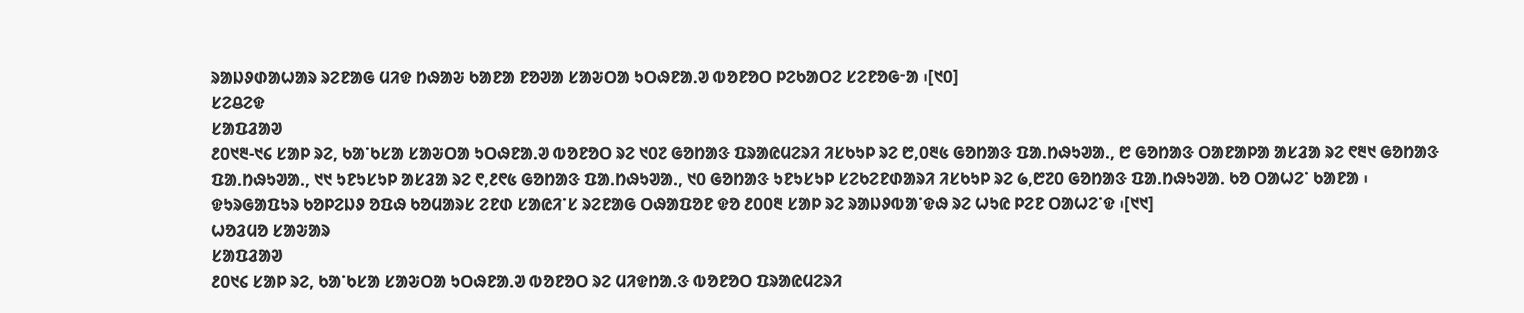ᱨᱟᱡᱽᱰᱟᱦᱟᱨ ᱨᱮᱱᱟᱜ ᱢᱤᱫ ᱴᱷᱟᱶ ᱠᱟᱱᱟ ᱱᱚᱣᱟ ᱥᱟᱶᱛᱟ ᱩᱛᱷᱱᱟᱹᱣ ᱵᱚᱱᱚᱛ ᱞᱮᱠᱟᱛᱮ ᱥᱮᱱᱚᱜᱼᱟ ᱾[᱑᱐]
ᱥᱮᱪᱮᱫ
ᱥᱟᱯᱲᱟᱣ
᱒᱐᱑᱓-᱑᱔ ᱥᱟᱞ ᱨᱮ, ᱠᱟᱸᱠᱥᱟ ᱥᱟᱶᱛᱟ ᱩᱛᱷᱱᱟᱹᱣ ᱵᱚᱱᱚᱛ ᱨᱮ ᱑᱐᱗ ᱜᱚᱴᱟᱝ ᱯᱨᱟᱭᱢᱮᱨᱤ ᱤᱥᱠᱩᱞ ᱨᱮ ᱘,᱐᱓᱕ ᱜᱚᱴᱟᱝ ᱯᱟᱹᱴᱷᱩᱣᱟᱹ, ᱘ ᱜᱚᱴᱟᱝ ᱛᱟᱱᱟᱞᱟ ᱟᱥᱲᱟ ᱨᱮ ᱖᱓᱑ ᱜᱚᱴᱟᱝ ᱯᱟᱹᱴᱷᱩᱣᱟᱹ, ᱑᱑ ᱩᱱᱩᱥᱩᱞ ᱟᱥᱲᱟ ᱨᱮ ᱖,᱒᱖᱕ ᱜᱚᱴᱟᱝ ᱯᱟᱹᱴᱷᱩᱣᱟᱹ, ᱑᱐ ᱜᱚᱴᱟᱝ ᱩᱱᱩᱥᱩᱞ ᱥᱮᱠᱮᱱᱰᱟᱨᱤ ᱤᱥᱠᱩᱞ ᱨᱮ ᱙,᱘᱗᱐ ᱜᱚᱴᱟᱝ ᱯᱟᱹᱴᱷᱩᱣᱟᱹ ᱠᱚ ᱛᱟᱦᱮᱸ ᱠᱟᱱᱟ ᱾
ᱫᱩᱨᱜᱟᱯᱩᱨ ᱠᱚᱞᱮᱡᱽ ᱚᱯᱷ ᱠᱚᱢᱟᱨᱥ ᱮᱱᱰ ᱥᱟᱭᱤᱸᱥ ᱨᱮᱱᱟᱜ ᱛᱷᱟᱯᱚᱱ ᱫᱚ ᱒᱐᱐᱓ ᱥᱟᱞ ᱨᱮ ᱨᱟᱡᱽᱵᱟᱸᱫᱷ ᱨᱮ ᱦᱩᱭ ᱞᱮᱱ ᱛᱟᱦᱮᱸᱫ ᱾[᱑᱑]
ᱦᱚᱲᱢᱚ ᱥᱟᱶᱟᱨ
ᱥᱟᱯᱲᱟᱣ
᱒᱐᱑᱔ ᱥᱟᱞ ᱨᱮ, ᱠᱟᱸᱠᱥᱟ ᱥᱟᱶᱛᱟ ᱩᱛᱷᱱᱟᱹᱣ ᱵᱚᱱᱚᱛ ᱨᱮ ᱢᱤᱫᱴᱟᱹᱝ ᱵᱚᱱᱚᱛ ᱯᱨᱟᱭᱢᱮᱨᱤ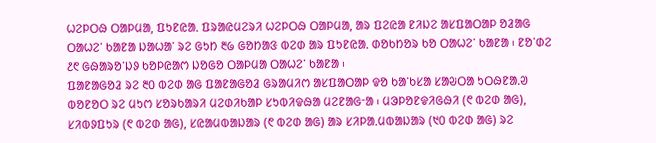ᱦᱮᱞᱛᱷ ᱛᱟᱞᱢᱟ, ᱯᱩᱱᱭᱟᱹ ᱯᱨᱟᱭᱢᱮᱨᱤ ᱦᱮᱞᱛᱷ ᱛᱟᱞᱢᱟ, ᱟᱨ ᱯᱮᱭᱟ ᱱᱤᱡᱮ ᱟᱥᱯᱟᱛᱟᱞ ᱚᱲᱟᱜ ᱛᱟᱦᱮᱸ ᱠᱟᱱᱟ ᱡᱟᱦᱟᱸ ᱨᱮ ᱜᱩᱴ ᱓᱙ ᱜᱚᱴᱟᱝ ᱵᱮᱰ ᱟᱨ ᱯᱩᱱᱭᱟᱹ ᱰᱚᱠᱴᱚᱨ ᱠᱚ ᱛᱟᱦᱮᱸ ᱠᱟᱱᱟ ᱾ ᱱᱚᱸᱰᱮ ᱒᱖ ᱜᱷᱟᱨᱚᱸᱡᱽ ᱠᱚᱞᱭᱟᱬ ᱡᱚᱜᱚ ᱛᱟᱞᱢᱟ ᱛᱟᱦᱮᱸ ᱠᱟᱱᱟ ᱾
ᱯᱟᱱᱟᱜᱚᱲ ᱨᱮ ᱓᱐ ᱵᱮᱰ ᱟᱜ ᱯᱟᱱᱟᱜᱚᱲ ᱜᱨᱟᱢᱤᱬ ᱟᱥᱯᱟᱛᱟᱞ ᱫᱚ ᱠᱟᱸᱠᱥᱟ ᱥᱟᱶᱛᱟ ᱩᱛᱷᱱᱟᱹᱣ ᱵᱚᱱᱚᱛ ᱨᱮ ᱢᱩᱬ ᱥᱚᱨᱠᱟᱨᱤ ᱢᱮᱰᱤᱠᱟᱞ ᱥᱩᱵᱤᱫᱷᱟ ᱢᱮᱱᱟᱜᱼᱟ ᱾ ᱢᱳᱞᱚᱱᱫᱤᱜᱷᱤ (᱖ ᱵᱮᱰ ᱟᱜ), ᱥᱤᱵᱽᱯᱩᱨ (᱖ ᱵᱮᱰ ᱟᱜ), ᱥᱭᱟᱢᱵᱟᱡᱟᱨ (᱖ ᱵᱮᱰ ᱟᱜ) ᱟᱨ ᱥᱤᱞᱟᱹᱢᱵᱟᱡᱟᱨ (᱑᱐ ᱵᱮᱰ ᱟᱜ) ᱨᱮ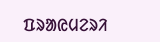ᱯᱨᱟᱭᱢᱮᱨᱤ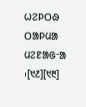ᱦᱮᱞᱛᱷ ᱛᱟᱞᱢᱟ ᱢᱮᱱᱟᱜᱼᱟ ᱾[᱑᱒][᱑᱓]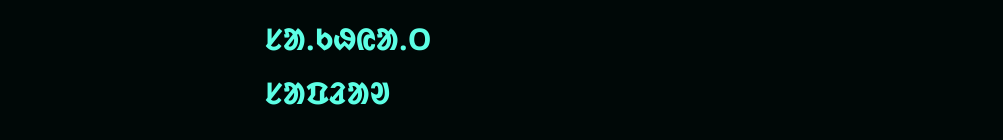ᱥᱟᱹᱠᱷᱭᱟᱹᱛ
ᱥᱟᱯᱲᱟᱣ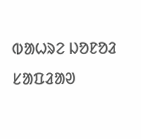ᱵᱟᱦᱨᱮ ᱡᱚᱱᱚᱲ
ᱥᱟᱯᱲᱟᱣ